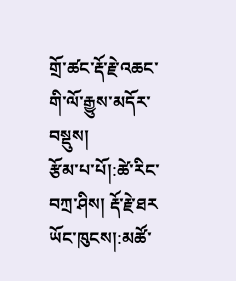གྲོ་ཚང་རྡོ་རྗེ་འཆང་གི་ལོ་རྒྱུས་མདོར་བསྡུས།
རྩོམ་པ་པོ།:ཚེ་རིང་བཀྲ་ཤིས། རྡོ་རྗེ་ཐར ཡོང་ཁུངས།:མཚོ་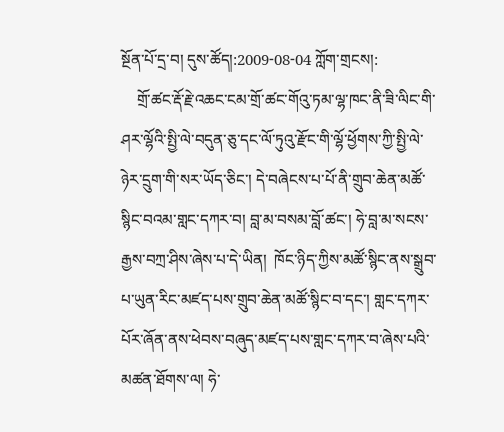སྔོན་པོ་དྲ་བ། དུས་ཚོད།:2009-08-04 ཀློག་གྲངས།:
    གྲོ་ཚང་རྡོ་རྗེ་འཆང་ངམ་གྲོ་ཚང་གོའུ་ཏམ་ལྷ་ཁང་ནི་ཟི་ལིང་གི་ཤར་ལྷོའི་སྤྱི་ལེ་བདུན་ཅུ་དང་ལོ་ཏུའུ་རྫོང་གི་ལྷོ་ཕྱོགས་ཀྱི་སྤྱི་ལེ་ཉེར་དྲུག་གི་སར་ཡོད་ཅིང་། དེ་བཞེངས་པ་པོ་ནི་གྲུབ་ཆེན་མཚོ་སྙིང་བའམ་གླང་དཀར་བ། བླ་མ་བསམ་བློ་ཚང་། ཧེ་བླ་མ་སངས་རྒྱས་བཀྲ་ཤིས་ཞེས་པ་དེ་ཡིན།  ཁོང་ཉིད་ཀྱིས་མཚོ་སྙིང་ནས་སྒྲུབ་པ་ཡུན་རིང་མཛད་པས་གྲུབ་ཆེན་མཚོ་སྙིང་བ་དང་། གླང་དཀར་པོར་ཞོན་ནས་ཕེབས་བཞུད་མཛད་པས་གླང་དཀར་བ་ཞེས་པའི་མཚན་ཐོགས་ལ། ཧེ་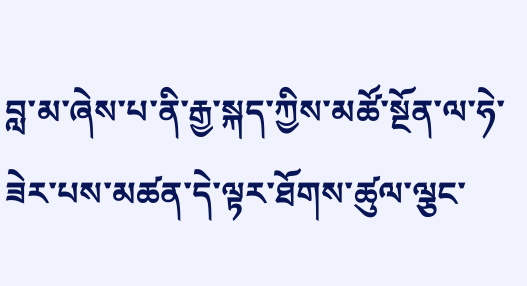བླ་མ་ཞེས་པ་ནི་རྒྱ་སྐད་ཀྱིས་མཚོ་སྔོན་ལ་ཧེ་ཟེར་པས་མཚན་དེ་ལྟར་ཐོགས་ཚུལ་ལྕང་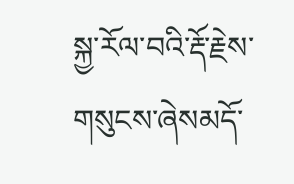སྐྱ་རོལ་བའི་རྡོ་རྗེས་གསུངས་ཞེསམདོ་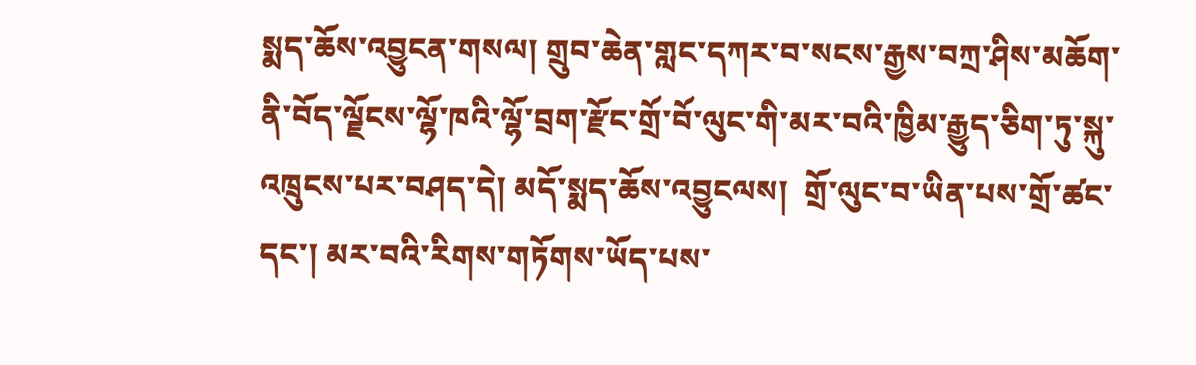སྨད་ཆོས་འབྱུངན་གསལ། གྲུབ་ཆེན་གླང་དཀར་བ་སངས་རྒྱས་བཀྲ་ཤིས་མཆོག་ནི་བོད་ལྗོངས་ལྷོ་ཁའི་ལྷོ་བྲག་རྫོང་གྲོ་བོ་ལུང་གི་མར་བའི་ཁྱིམ་རྒྱུད་ཅིག་ཏུ་སྐུ་འཁྲུངས་པར་བཤད་དེ། མདོ་སྨད་ཆོས་འབྱུངལས།  གྲོ་ལུང་བ་ཡིན་པས་གྲོ་ཚང་དང་། མར་བའི་རིགས་གཏོགས་ཡོད་པས་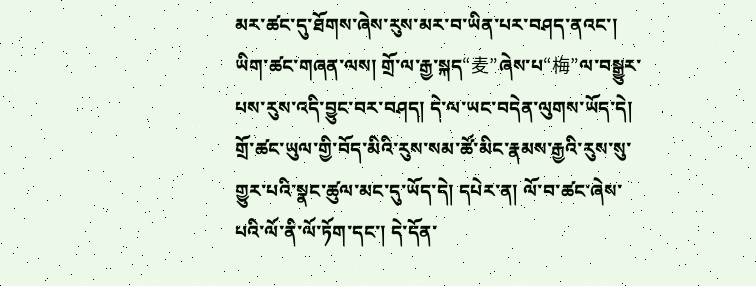མར་ཚང་དུ་ཐོགས་ཞེས་རུས་མར་བ་ཡིན་པར་བཤད་ནའང་། ཡིག་ཚང་གཞན་ལས། གྲོ་ལ་རྒྱ་སྐད“麦”ཞེས་པ“梅”ལ་བསྒྱུར་པས་རུས་འདི་བྱུང་བར་བཤད། དེ་ལ་ཡང་བདེན་ལུགས་ཡོད་དེ། གྲོ་ཚང་ཡུལ་གྱི་བོད་མིའི་རུས་སམ་ཚོ་མིང་རྣམས་རྒྱའི་རུས་སུ་གྱུར་པའི་སྣང་ཚུལ་མང་དུ་ཡོད་དེ། དཔེར་ན། ལོ་བ་ཚང་ཞེས་པའི་ལོ་ནི་ལོ་ཏོག་དང་། དེ་དོན་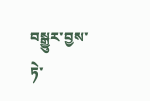བསྒྱུར་བྱས་ཏེ་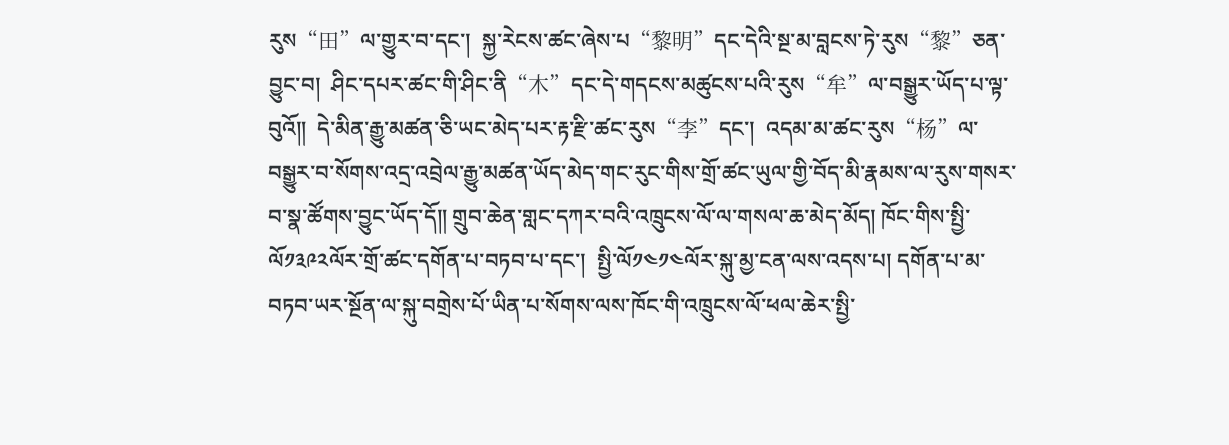རུས“田”ལ་གྱུར་བ་དང་།  སྐྱ་རེངས་ཚང་ཞེས་པ“黎明”དང་དེའི་སྔ་མ་བླངས་ཏེ་རུས“黎”ཅན་བྱུང་བ།  ཤིང་དཔར་ཚང་གི་ཤིང་ནི“木”དང་དེ་གདངས་མཚུངས་པའི་རུས“牟”ལ་བསྒྱུར་ཡོད་པ་ལྟ་བུའོ༎  དེ་མིན་རྒྱུ་མཚན་ཅི་ཡང་མེད་པར་རྟ་རྫི་ཚང་རུས“李”དང་།  འདམ་མ་ཚང་རུས“杨”ལ་བསྒྱུར་བ་སོགས་འདྲ་འབྲེལ་རྒྱུ་མཚན་ཡོད་མེད་གང་རུང་གིས་གྲོ་ཚང་ཡུལ་གྱི་བོད་མི་རྣམས་ལ་རུས་གསར་བ་སྣ་ཚོགས་བྱུང་ཡོད་དོ༎ གྲུབ་ཆེན་གླང་དཀར་བའི་འཁྲུངས་ལོ་ལ་གསལ་ཆ་མེད་མོད། ཁོང་གིས་སྤྱི་ལོ༡༣༩༢ལོར་གྲོ་ཚང་དགོན་པ་བཏབ་པ་དང་།  སྤྱི་ལོ༡༤༡༤ལོར་སྐུ་མྱ་ངན་ལས་འདས་པ། དགོན་པ་མ་བཏབ་ཡར་སྔོན་ལ་སྐུ་བགྲེས་པོ་ཡིན་པ་སོགས་ལས་ཁོང་གི་འཁྲུངས་ལོ་ཕལ་ཆེར་སྤྱི་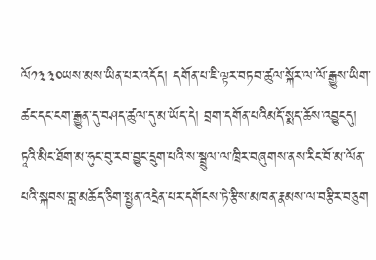ལོ༡༣༣༠ཡས་མས་ཡིན་པར་འདོད། དགོན་པ་ཇི་ལྟར་བཏབ་ཚུལ་སྐོར་ལ་ལོ་རྒྱུས་ཡིག་ཚང་དང་ངག་རྒྱུན་དུ་བཤད་ཚུལ་དུ་མ་ཡོད་དེ། བྲག་དགོན་པའིམདོ་སྨད་ཆོས་འབྱུངདུ། ཏཱའི་མིང་ཐོག་མ་ཧུང་བུ་རབ་བྱུང་དྲུག་པའི་ས་སྦྲུལ་ལ་ཁྲིར་བཞུགས་ནས་རིང་བོ་མ་ལོན་པའི་སྐབས་བླ་མཆོད་ཅིག་སྤྱན་འདྲེན་པར་དགོངས་ཏེ་རྩིས་མཁན་རྣམས་ལ་བརྩིར་བཅུག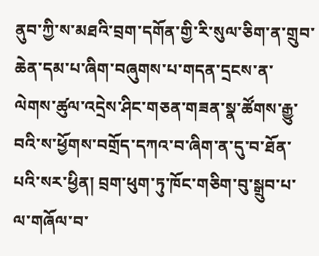ནུབ་ཀྱི་ས་མཐའི་བྲག་དགོན་གྱི་རི་སུལ་ཅིག་ན་གྲུབ་ཆེན་དམ་པ་ཞིག་བཞུགས་པ་གདན་དྲངས་ན་ལེགས་ཚུལ་འདྲེས་ཤིང་གཅན་གཟན་སྣ་ཚོགས་རྒྱུ་བའི་ས་ཕྱོགས་བགྲོད་དཀའ་བ་ཞིག་ན་དུ་བ་ཐོན་པའི་སར་ཕྱིན། བྲག་ཕུག་ཏུ་ཁོང་གཅིག་བུ་སྒྲུབ་པ་ལ་གཞོལ་བ་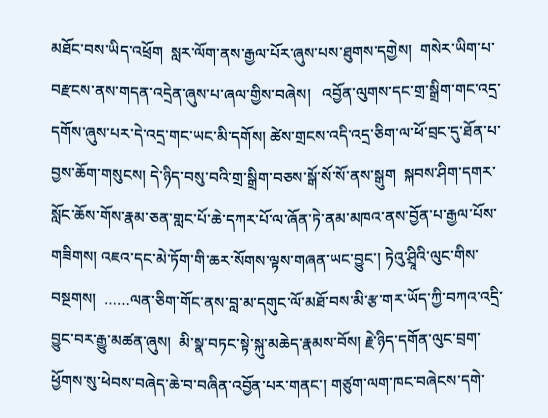མཐོང་བས་ཡིད་འཕྲོག  སླར་ལོག་ནས་རྒྱལ་པོར་ཞུས་པས་ཐུགས་དགྱེས།  གསེར་ཡིག་པ་བརྫངས་ནས་གདན་འདྲེན་ཞུས་པ་ཞལ་གྱིས་བཞེས།   འབྱོན་ལུགས་དང་གྲ་སྒྲིག་གང་འདྲ་དགོས་ཞུས་པར་དེ་འདྲ་གང་ཡང་མི་དགོས། ཚེས་གྲངས་འདི་འདྲ་ཅིག་ལ་ཕོ་བྲང་དུ་ཐོན་པ་བྱས་ཆོག་གསུངས། དེ་ཉིད་བསུ་བའི་གྲ་སྒྲིག་བཅས་སྒོ་སོ་སོ་ནས་སྒུག  སྐབས་ཤིག་དགར་སློང་ཆོས་གོས་རྣམ་ཅན་གླང་པོ་ཆེ་དཀར་པོ་ལ་ཞོན་ཏེ་ནམ་མཁའ་ནས་བྱོན་པ་རྒྱལ་པོས་གཟིགས། འཇའ་དང་མེ་ཏོག་གི་ཆར་སོགས་ལྟས་གཞན་ཡང་བྱུང་། ཏེའུ་ཤྲཱིའི་ལུང་གིས་བསྔགས།  ……ལན་ཅིག་གོང་ནས་བླ་མ་དགུང་ལོ་མཐོ་བས་མི་རྩ་གར་ཡོད་ཀྱི་བཀའ་འདྲི་བྱུང་བར་རྒྱུ་མཚན་ཞུས།  མི་སྣ་བཏང་སྟེ་སྐུ་མཆེད་རྣམས་བོས། རྗེ་ཉིད་དགོན་ལུང་བྲག་ཕྱོགས་སུ་ཕེབས་བཞེད་ཆེ་བ་བཞིན་འབྱོན་པར་གནང་། གཙུག་ལག་ཁང་བཞེངས་དགེ་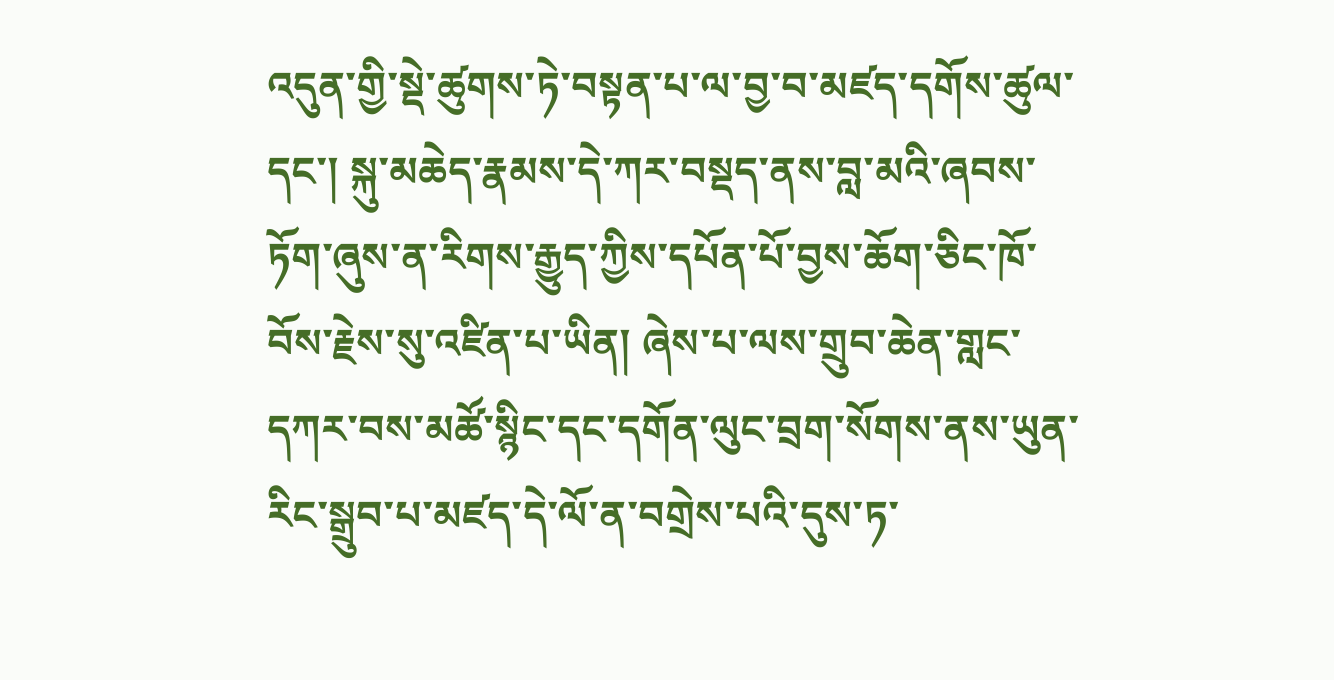འདུན་གྱི་སྡེ་ཚུགས་ཏེ་བསྟན་པ་ལ་བྱ་བ་མཛད་དགོས་ཚུལ་དང་། སྐུ་མཆེད་རྣམས་དེ་ཀར་བསྡད་ནས་བླ་མའི་ཞབས་ཏོག་ཞུས་ན་རིགས་རྒྱུད་ཀྱིས་དཔོན་པོ་བྱས་ཆོག་ཅིང་ཁོ་བོས་རྗེས་སུ་འཛིན་པ་ཡིན། ཞེས་པ་ལས་གྲུབ་ཆེན་གླང་དཀར་བས་མཚོ་སྙིང་དང་དགོན་ལུང་བྲག་སོགས་ནས་ཡུན་རིང་སྒྲུབ་པ་མཛད་དེ་ལོ་ན་བགྲེས་པའི་དུས་ཏ་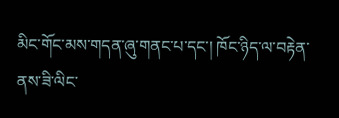མིང་གོང་མས་གདན་ཞུ་གནང་པ་དང་། ཁོང་ཉིད་ལ་བརྟེན་ནས་ཟི་ལིང་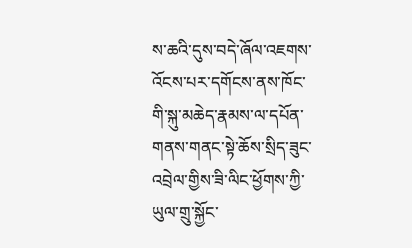ས་ཆའི་དུས་བདེ་ཞོལ་འཇགས་འོངས་པར་དགོངས་ནས་ཁོང་གི་སྐུ་མཆེད་རྣམས་ལ་དཔོན་གནས་གནང་སྟེ་ཆོས་སྲིད་ཟུང་འབྲེལ་གྱིས་ཟི་ལིང་ཕྱོགས་ཀྱི་ཡུལ་གྲུ་སྐྱོང་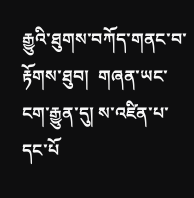རྒྱུའི་ཐུགས་བཀོད་གནང་བ་རྟོགས་ཐུབ།  གཞན་ཡང་ངག་རྒྱུན་དུ། ས་འཛིན་པ་དང་པོ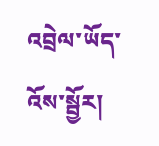འབྲེལ་ཡོད་འོས་སྦྱོར།